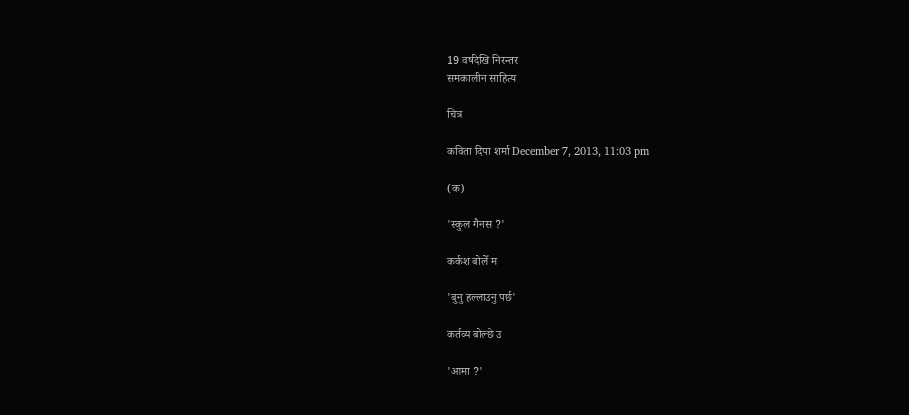19 वर्षदेखि निरन्तर
समकालीन साहित्य

चित्र

कविता दिपा शर्मा December 7, 2013, 11:03 pm

(क)

'स्कुल गैनस ?'

कर्कश बोलेँ म

'बुनु हल्लाउनु पर्छ'

कर्तव्य बोल्छे उ

'आमा ?'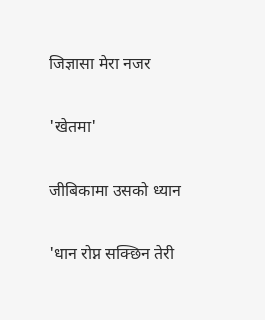जिज्ञासा मेरा नजर

'खेतमा'

जीबिकामा उसको ध्यान

'धान रोप्न सक्छिन तेरी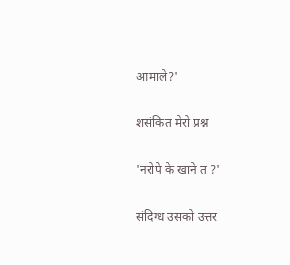आमाले?'

शसंकित मेरो प्रश्न

'नरोपे के खाने त ?'

संदिग्ध उसको उत्तर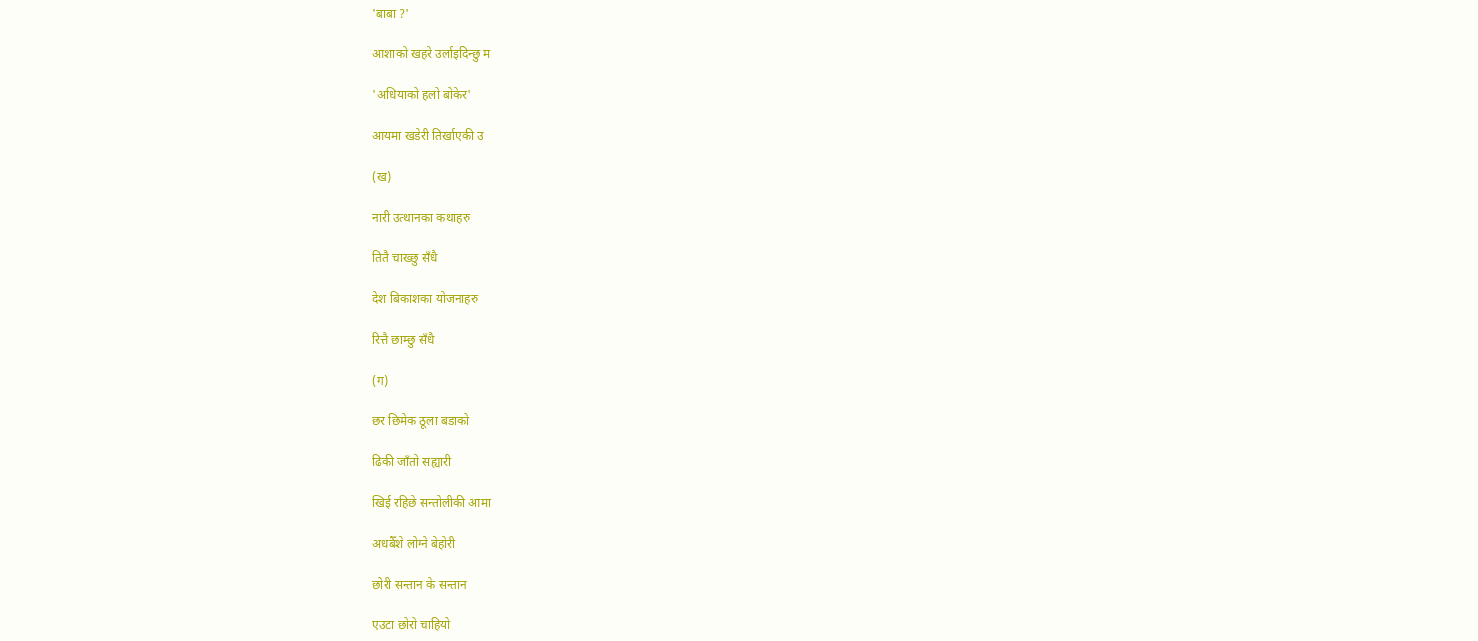'बाबा ?'

आशाको खहरे उर्लाइदिन्छु म

'अधियाको हलो बोकेर'

आयमा खडेरी तिर्खाएकी उ

(ख)

नारी उत्थानका कथाहरु

तितै चाख्छु सँधै

देश बिकाशका योजनाहरु

रित्तै छाम्छु सँधै

(ग)

छर छिमेक ठूला बडाको

ढिकी जाँतो सह्यारी

खिई रहिछे सन्तोलीकी आमा

अधबैँशे लोग्ने बेहोरी

छोरी सन्तान के सन्तान

एउटा छोरो चाहियो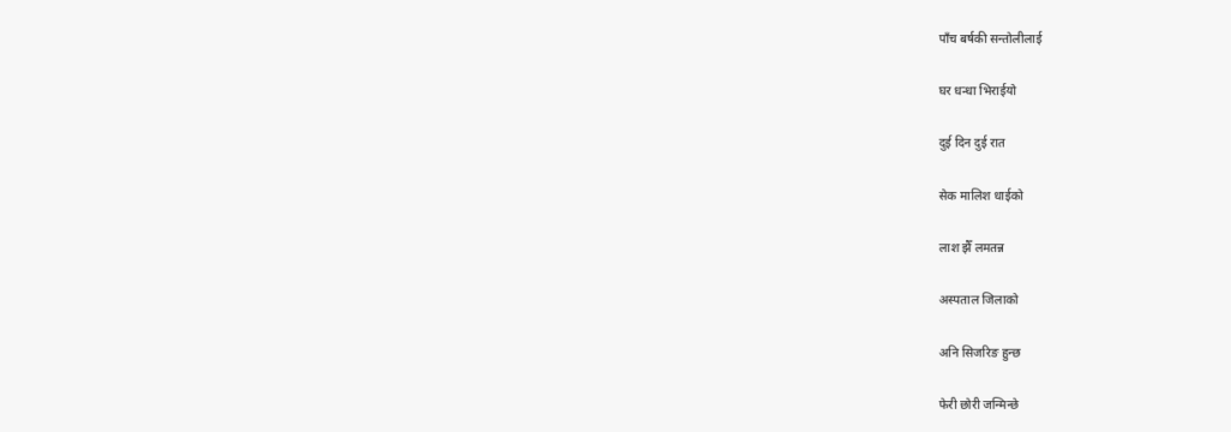पाँच बर्षकी सन्तोलीलाई

घर धन्धा भिराईयो

दुई दिन दुई रात

सेक मालिश धाईको

लाश झैँ लमतन्न

अस्पताल जिलाको

अनि सिजरिङ हुन्छ

फेरी छोरी जन्मिन्छे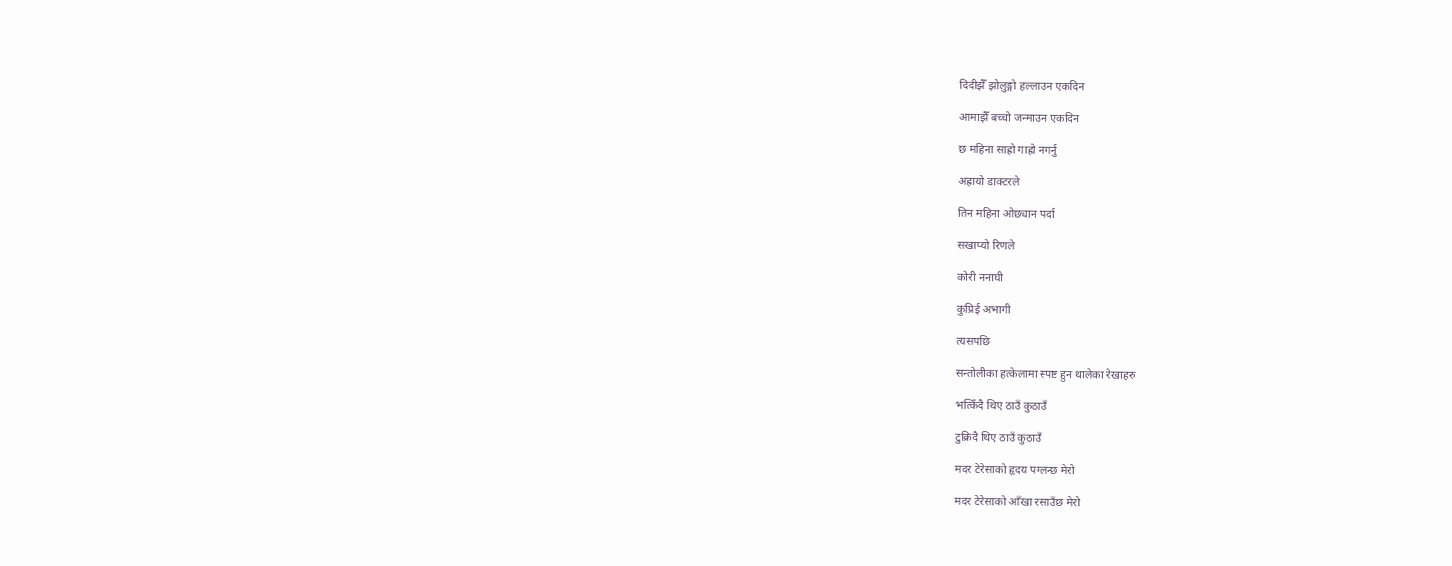दिदीझैँ झोलुङ्गो हल्लाउन एकदिन

आमाझैँ बच्चो जन्माउन एकदिन

छ महिना साह्रो गाह्रो नगर्नु

अह्रायो डाक्टरले

तिन महिना ओछ्यान पर्दा

सखाप्यो रिणले

कोरी ननाघी

कुप्रिई अभागी

त्यसपछि

सन्तोलीका हत्केलामा स्पष्ट हुन थालेका रेखाहरु

भत्किँदै थिए ठाउँ कुठाउँ

टुक्रिदै थिए ठाउँ कुठाउँ

मदर टेरेसाको हृदय पग्लन्छ मेरो

मदर टेरेसाको आँखा रसाउँछ मेरो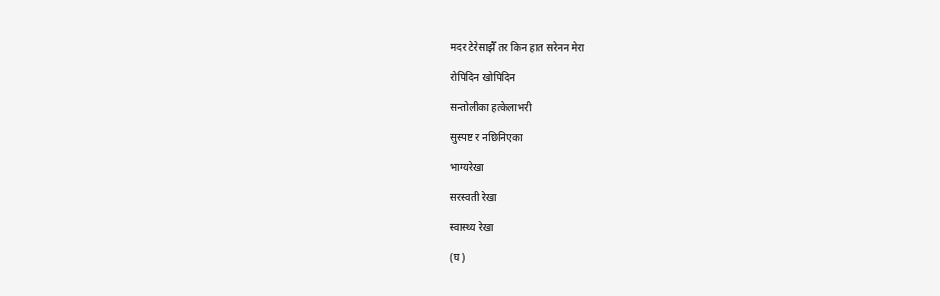मदर टेरेसाझैँ तर किन हात सरेनन मेरा

रोपिदिन खोपिदिन

सन्तोलीका हत्केलाभरी

सुस्पष्ट र नछिनिएका

भाग्यरेखा

सरस्वती रेखा

स्वास्थ्य रेखा

(घ)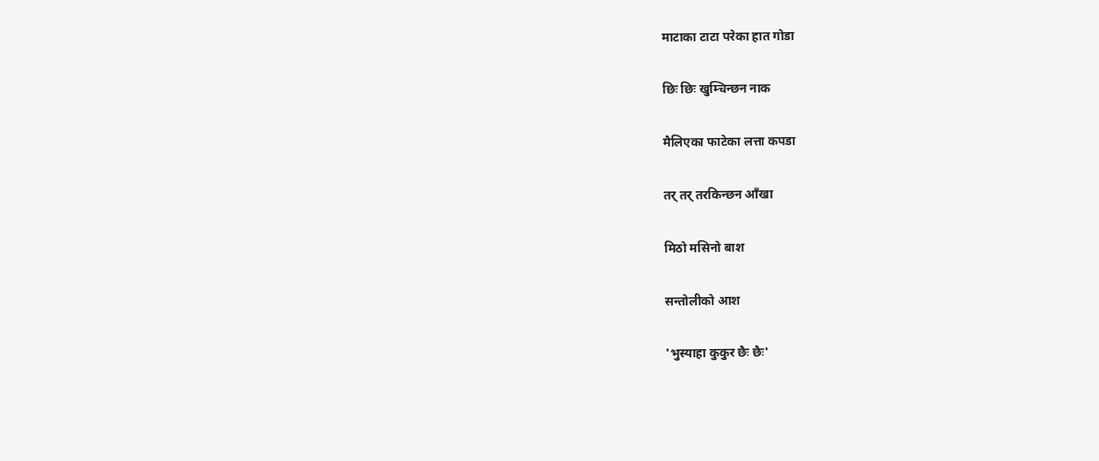माटाका टाटा परेका हात गोडा

छिः छिः खुम्चिन्छन नाक

मैलिएका फाटेका लत्ता कपडा

तर् तर् तरकिन्छन आँखा

मिठो मसिनो बाश

सन्तोलीको आश

'भुस्याहा कुकुर छैः छैः'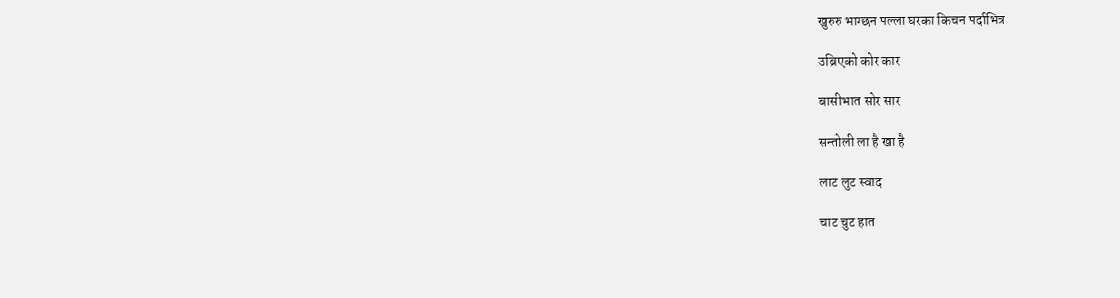खुरुरु भाग्छन पल्ला घरका किचन पर्दाभित्र

उब्रिएको कोर कार

बासीभात सोर सार

सन्तोली ला है खा है

लाट लुट स्वाद

चाट चुट हात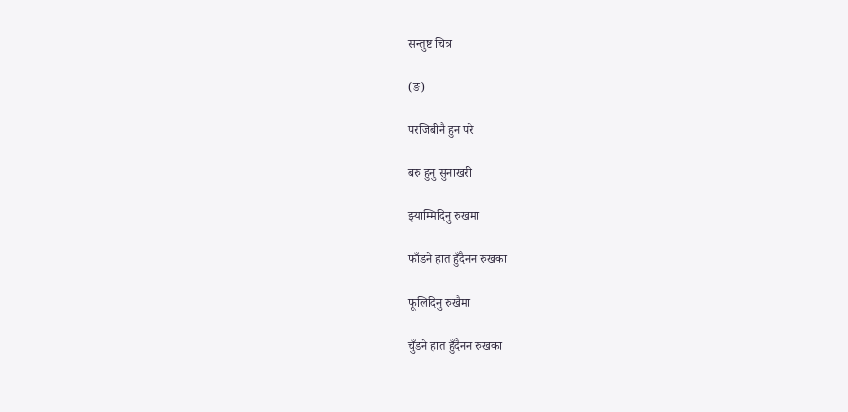सन्तुष्ट चित्र

(ङ)

परजिबीनै हुन परे

बरु हुनु सुनाखरी

झ्याम्मिदिनु रुखमा

फाँडने हात हुँदैनन रुखका

फूलिदिनु रुखैमा

चुँडने हात हुँदैनन रुखका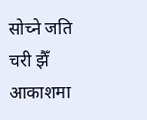सोच्ने जति चरी झैँ आकाशमा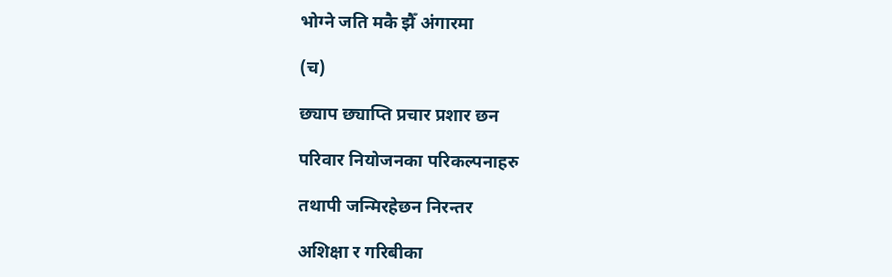भोग्ने जति मकै झैँ अंगारमा

(च)

छ्याप छ्याप्ति प्रचार प्रशार छन

परिवार नियोजनका परिकल्पनाहरु

तथापी जन्मिरहेछन निरन्तर

अशिक्षा र गरिबीका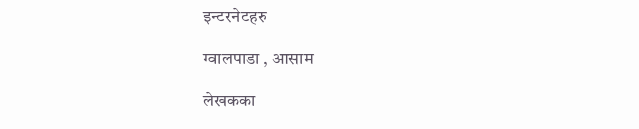इन्टरनेटहरु

ग्वालपाडा , आसाम

लेखकका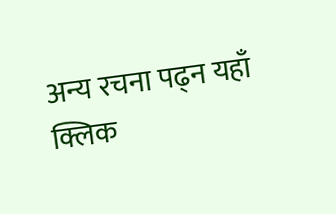अन्य रचना पढ्न यहाँ क्लिक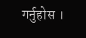गर्नुहोस ।